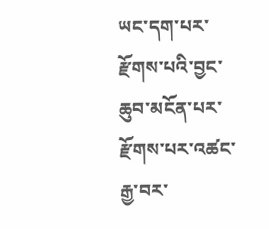ཡང་དག་པར་རྫོགས་པའི་བྱང་ཆུབ་མངོན་པར་རྫོགས་པར་འཚང་རྒྱ་བར་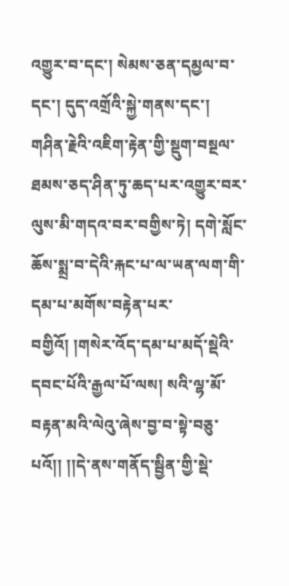འགྱུར་བ་དང་། སེམས་ཅན་དམྱལ་བ་དང་། དུད་འགྲོའི་སྐྱེ་གནས་དང་། གཤིན་རྗེའི་འཇིག་རྟེན་གྱི་སྡུག་བསྔལ་ཐམས་ཅད་ཤིན་ཏུ་ཆད་པར་འགྱུར་བར་ལུས་མི་གདའ་བར་བགྱིས་ཏེ། དགེ་སློང་ཆོས་སྨྲ་བ་དེའི་རྐང་པ་ལ་ཡན་ལག་གི་དམ་པ་མགོས་བརྟེན་པར་བགྱིའོ། །གསེར་འོད་དམ་པ་མདོ་སྡེའི་དབང་པོའི་རྒྱལ་པོ་ལས། སའི་ལྷ་མོ་བརྟན་མའི་ལེའུ་ཞེས་བྱ་བ་སྟེ་བཅུ་པའོ།། །།དེ་ནས་གནོད་སྦྱིན་གྱི་སྡེ་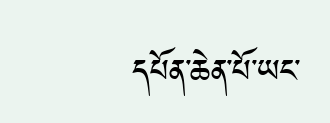དཔོན་ཆེན་པོ་ཡང་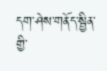དག་ཤེས་གནོད་སྦྱིན་གྱི་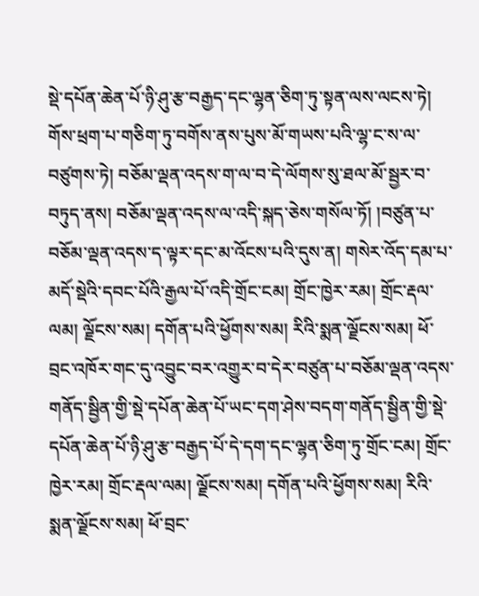སྡེ་དཔོན་ཆེན་པོ་ཉི་ཤུ་རྩ་བརྒྱད་དང་ལྷན་ཅིག་ཏུ་སྟན་ལས་ལངས་ཏེ། གོས་ཕྲག་པ་གཅིག་ཏུ་བགོས་ནས་པུས་མོ་གཡས་པའི་ལྷ་ང་ས་ལ་བཙུགས་ཏེ། བཅོམ་ལྡན་འདས་ག་ལ་བ་དེ་ལོགས་སུ་ཐལ་མོ་སྦྱར་བ་བཏུད་ནས། བཅོམ་ལྡན་འདས་ལ་འདི་སྐད་ཅེས་གསོལ་ཏོ། །བཙུན་པ་བཅོམ་ལྡན་འདས་ད་ལྟར་དང་མ་འོངས་པའི་དུས་ན། གསེར་འོད་དམ་པ་མདོ་སྡེའི་དབང་པོའི་རྒྱལ་པོ་འདི་གྲོང་ངམ། གྲོང་ཁྱེར་རམ། གྲོང་རྡལ་ལམ། ལྗོངས་སམ། དགོན་པའི་ཕྱོགས་སམ། རིའི་སྨན་ལྗོངས་སམ། ཕོ་བྲང་འཁོར་གང་དུ་འབྱུང་བར་འགྱུར་བ་དེར་བཙུན་པ་བཅོམ་ལྡན་འདས་གནོད་སྦྱིན་གྱི་སྡེ་དཔོན་ཆེན་པོ་ཡང་དག་ཤེས་བདག་གནོད་སྦྱིན་གྱི་སྡེ་དཔོན་ཆེན་པོ་ཉི་ཤུ་རྩ་བརྒྱད་པོ་དེ་དག་དང་ལྷན་ཅིག་ཏུ་གྲོང་ངམ། གྲོང་ཁྱེར་རམ། གྲོང་རྡལ་ལམ། ལྗོངས་སམ། དགོན་པའི་ཕྱོགས་སམ། རིའི་སྨན་ལྗོངས་སམ། ཕོ་བྲང་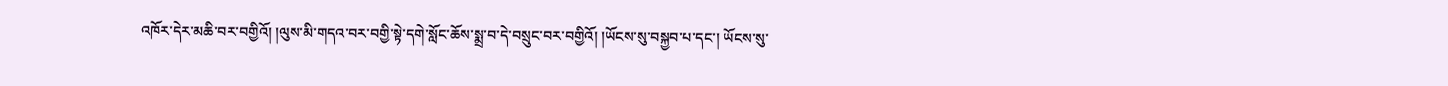འཁོར་དེར་མཆི་བར་བགྱིའོ། །ལུས་མི་གདའ་བར་བགྱི་སྟེ་དགེ་སློང་ཆོས་སྨྲ་བ་དེ་བསྲུང་བར་བགྱིའོ། །ཡོངས་སུ་བསྐྱབ་པ་དང་། ཡོངས་སུ་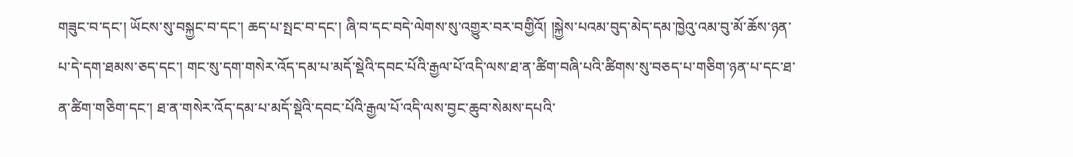གཟུང་བ་དང་། ཡོངས་སུ་བསྐྱང་བ་དང་། ཆད་པ་སྤང་བ་དང་། ཞི་བ་དང་བདེ་ལེགས་སུ་འགྱུར་བར་བགྱིའོ། །སྐྱེས་པའམ་བུད་མེད་དམ་ཁྱེའུ་འམ་བུ་མོ་ཆོས་ཉན་པ་དེ་དག་ཐམས་ཅད་དང་། གང་སུ་དག་གསེར་འོད་དམ་པ་མདོ་སྡེའི་དབང་པོའི་རྒྱལ་པོ་འདི་ལས་ཐ་ན་ཚིག་བཞི་པའི་ཚིགས་སུ་བཅད་པ་གཅིག་ཉན་པ་དང་ཐ་ན་ཚིག་གཅིག་དང་། ཐ་ན་གསེར་འོད་དམ་པ་མདོ་སྡེའི་དབང་པོའི་རྒྱལ་པོ་འདི་ལས་བྱང་ཆུབ་སེམས་དཔའི་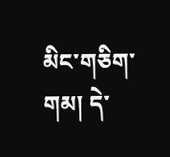མིང་གཅིག་གམ། དེ་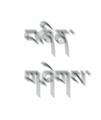བཞིན་གཤེགས་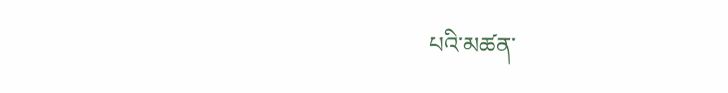པའི་མཚན་